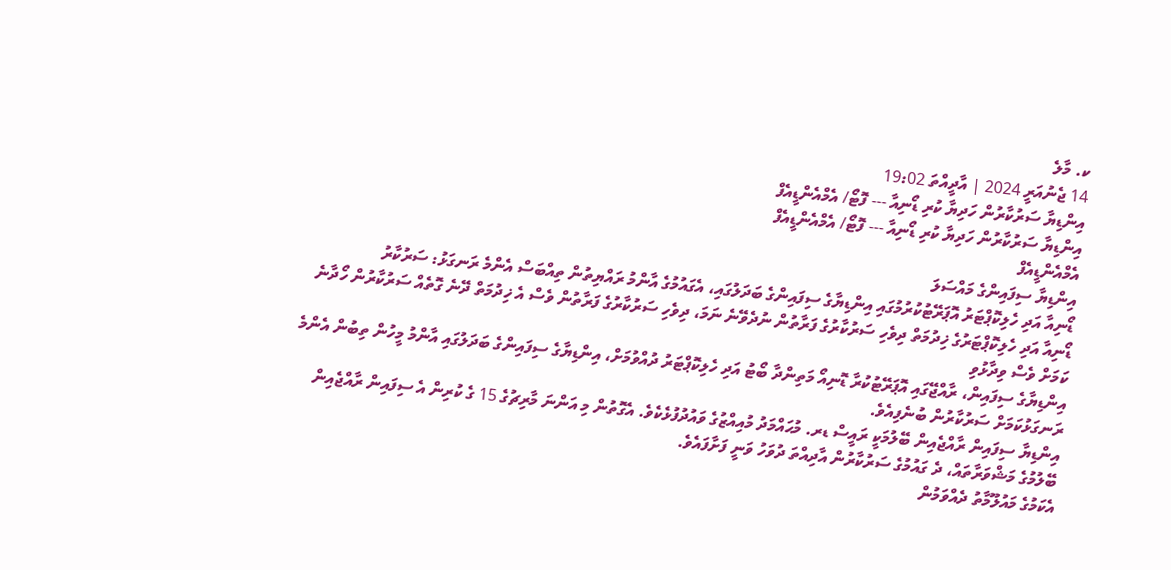ކ. މާލެ
14 ޖެނުއަރީ 2024 | އާދީއްތަ 19:02
އިންޑިޔާ ސަރުކާރުން ހަދިޔާ ކުރި ޑޯނިއާ --- ފޮޓޯ/ އެމްއެންޑީއެފް
އިންޑިޔާ ސަރުކާރުން ހަދިޔާ ކުރި ޑޯނިއާ --- ފޮޓޯ/ އެމްއެންޑީއެފް
އެމްއެންޑީއެފް
އިންޑިޔާ ސިފައިންގެ މައްސަލަ
ޑޯނިއާ އަދި ހެލިކޮޕްޓަރު އޮޕަރޭޓުކުރުމުގައި އިންޑިޔާގެ ސިފައިންގެ ބަދަލުގައި، އެގައުމުގެ އާންމު ރައްޔިތުން ތިއްބަސް އެންމެ ރަނގަޅު: ސަރުކާރު
ޑޯނިއާ އަދި ހެލިކޮޕްޓަރުގެ ޚިދުމަތް ދިވެހި ސަރުކާރުގެ ފަރާތުން ނުދެވޭނެ ނަމަ، ދިވެހި ސަރުކާރުގެ ފަރާތުން ވެސް އެ ޚިދުމަތް ދޭނެ ގޮތެއް ސަރުކާރުން ހޯދާނެ ކަމަށް ވެސް ވިދާޅުވި
އިންޑިޔާގެ ސިފައިން، ރާއްޖޭގައި އޮޕަރޭޓުކުރާ ޑޮނިއޯ މަތިންދާ ބޯޓު އަދި ހެލިކޮޕްޓަރު ދުއްވުމަށް، އިންޑިޔާގެ ސިފައިންގެ ބަދަލުގައި އާންމު މީހުން ތިބުން އެންމެ ރަނގަޅުކަމަށް ސަރުކާރުން ބުނެފިއެވެ.
އިންޑިޔާ ސިފައިން ރާއްޖެއިން ބޭލުމަކީ ރައީސް ޑރ. މުޙައްމަދު މުއިއްޒުގެ ވައުދުފުޅެކެވެ. އެގޮތުން މި އަންނަ މާރިޗުގެ 15 ގެ ކުރިން އެ ސިފައިން ރާއްޖެއިން ބޭލުމުގެ މަޝްވަރާތައް، ދެ ގައުމުގެ ސަރުކާރުން އާދިއްތަ ދުވަހު ވަނީ ފަށާފައެވެ.
އެކަމުގެ މައުލޫމާތު ދެއްވަމުން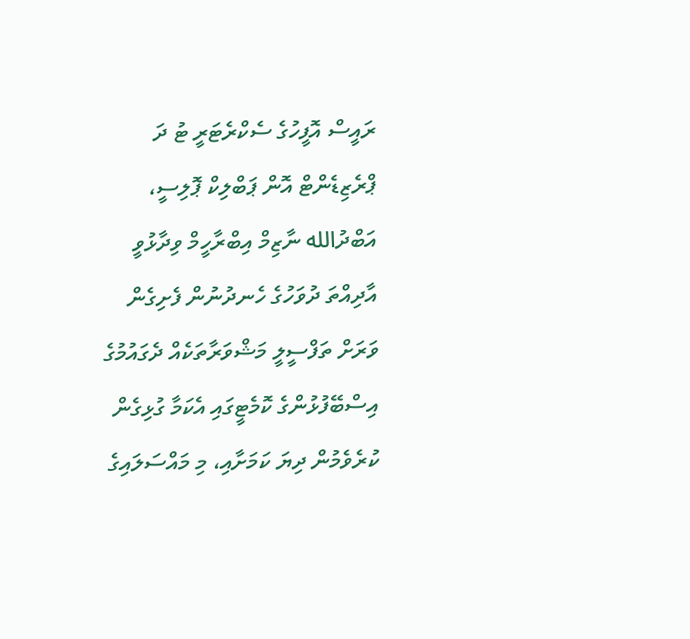ރައީސް އޮފީހުގެ ސެކްރެޓަރީ ޓު ދަ ޕްރެޒިޑެންޓް އޮން ޕަބްލިކް ޕޮލިސީ، އަބްދުالله ނާޒިމް އިބްރާހީމް ވިދާޅުވީ އާދިއްތަ ދުވަހުގެ ހެނދުނުން ފެށިގެން ވަރަށް ތަފްސީލީ މަޝްވަރާތަކެއް ދެގައުމުގެ އިސްބޭފުޅުންގެ ކޮމެޓީގައި އެކަމާ ގުޅިގެން ކުރެވެމުން ދިޔަ ކަމަށާއި، މި މައްސަލައިގެ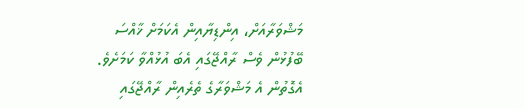މަޝްވަރާއަށް، އިންޑިޔާއިން އެކަމަށް ޚާއްސަ ބޭފުޅުން ވެސް ރާއްޖޭގައި އެބަ އުޅުއްވާ ކަމަށެވެ.
އެގޮތުން އެ މަޝްވަރާގެ ތެރެއިން ރާއްޖޭގައި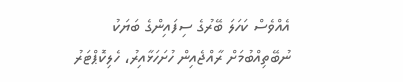އެއްވެސް ކަހަލަ ބޭރުގެ ސިފައިންގެ ބަޔަކު ނުބޭތިއްބުމަށް ރާއްޖެއިން ހުށަހަޅާއިރު، ހެލިކޮޕްޓަރު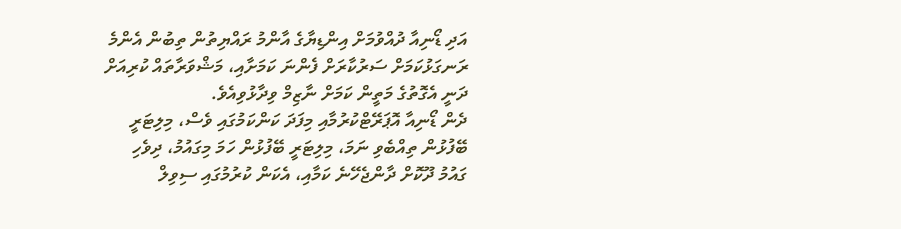އަދި ޑޯނިއާ ދުއްވުމަށް އިންޑިޔާގެ އާންމު ރައްޔިތުން ތިބުން އެންމެ ރަނގަޅުކަމަށް ސަރުކާރަށް ފެންނަ ކަމަށާއި، މަޝްވަރާތައް ކުރިއަށް ދަނީ އެގޮތުގެ މަތީން ކަމަށް ނާޒިމް ވިދާޅުވިއެވެ.
ދެން ޑޯނިއާ އޮޕަރޭޓްކުރުމާއި މިފަދަ ކަންކަމުގައި ވެސް، މިލިޓަރީ ބޭފުޅުން ތިއްބެވި ނަމަ، މިލިޓަރީ ބޭފުޅުން ހަމަ މިގައުމު، ދިވެހި ގައުމު ދޫކޮށް ދާންޖެހޭނެ ކަމާއި، އެކަން ކުރުމުގައި ސިވިލް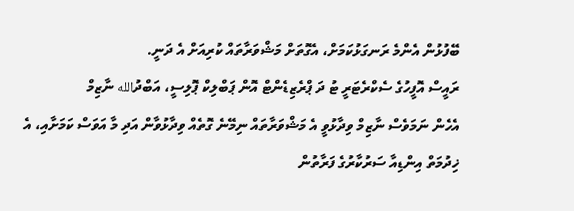ބޭފުޅުން އެންމެ ރަނގަޅުކަމަށް، އެގޮތަށް މަޝްވަރާތައް ކުރިއަށް އެ ދަނީ.
ރައީސް އޮފީހުގެ ސެކްރެޓަރީ ޓު ދަ ޕްރެޒިޑެންޓް އޮން ޕަބްލިކް ޕޮލިސީ، އަބްދުالله ނާޒިމް
އެހެން ނަމަވެސް ނާޒިމް ވިދާޅުވީ އެ މަޝްވަރާތައް ނިމޭނެ ގޮތެއް ވިދާޅުވާން އަދި މާ އަވަސް ކަމަށާއި، އެ ޚިދުމަތް އިންޑިއާ ސަރުކާރުގެ ފަރާތުން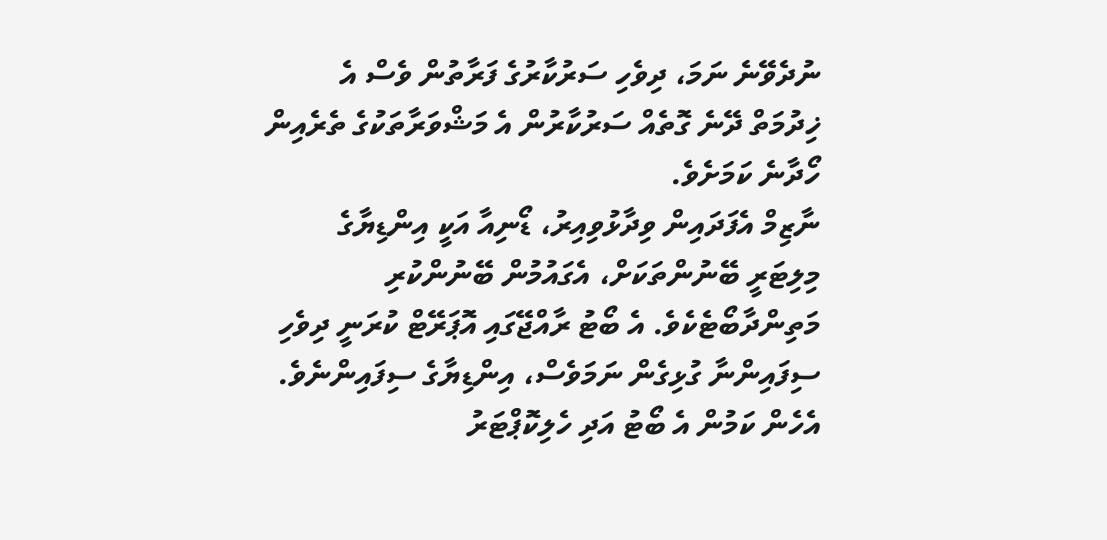ނުދެވޭނެ ނަމަ، ދިވެހި ސަރުކާރުގެ ފަރާތުން ވެސް އެ ޚިދުމަތް ދޭނެ ގޮތެއް ސަރުކާރުން އެ މަޝްވަރާތަކުގެ ތެރެއިން ހޯދާނެ ކަމަށެވެ.
ނާޒިމް އެފަދައިން ވިދާޅުވިއިރު، ޑޯނިއާ އަކީ އިންޑިޔާގެ މިލިޓަރީ ބޭނުންތަކަށް، އެގައުމުން ބޭނުންކުރި މަތިންދާބޯޓެކެވެ. އެ ބޯޓު ރާއްޖޭގައި އޮޕަރޭޓް ކުރަނީ ދިވެހި ސިފައިންނާ ގުޅިގެން ނަމަވެސް، އިންޑިޔާގެ ސިފައިންނެވެ. އެހެން ކަމުން އެ ބޯޓު އަދި ހެލިކޮޕްޓަރު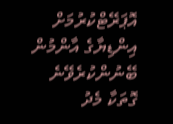އޮޕަރޭޓްކުރުމަށް އިންޑިޔާގެ އާންމުން ބޭނުންކުރެވޭނެ ގޮތަކާ މެދު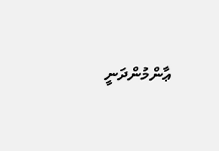ޢާންމުންދަނީ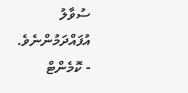ސުވާލު އުފައްދަމުންނެވެ.
- ކޮމެންޓް